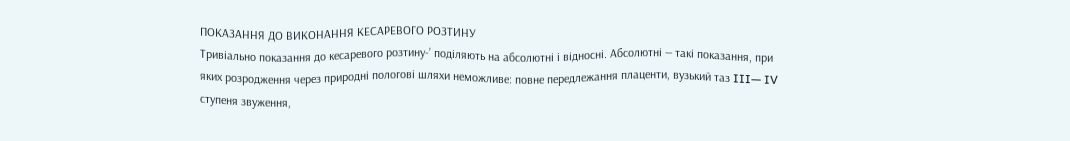ПОКАЗАННЯ ДО ВИКОНАННЯ КЕСАРЕВОГО РОЗТИНУ
Тривіально показання до кесаревого розтину-’ поділяють на абсолютні і відносні. Абсолютні — такі показання, при яких розродження через природні пологові шляхи неможливе: повне передлежання плаценти, вузький таз III— IV ступеня звуження,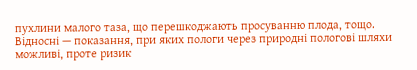пухлини малого таза, що перешкоджають просуванню плода, тощо.
Відносні — показання, при яких пологи через природні пологові шляхи можливі, проте ризик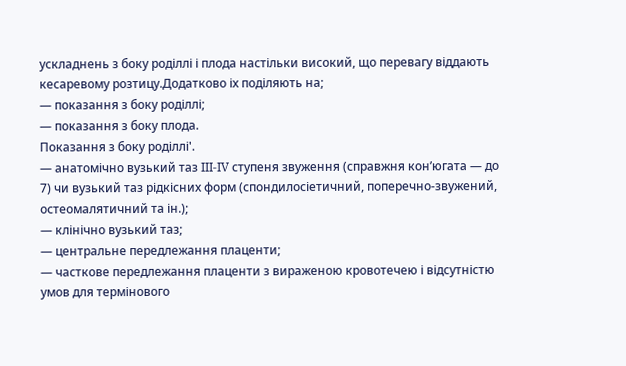ускладнень з боку роділлі і плода настільки високий, що перевагу віддають кесаревому розтицу.Додатково іх поділяють на;
— показання з боку роділлі;
— показання з боку плода.
Показання з боку роділлі'.
— анатомічно вузький таз III-IV ступеня звуження (справжня кон’югата — до 7) чи вузький таз рідкісних форм (спондилосіетичний, поперечно-звужений, остеомалятичний та ін.);
— клінічно вузький таз;
— центральне передлежання плаценти;
— часткове передлежання плаценти з вираженою кровотечею і відсутністю умов для термінового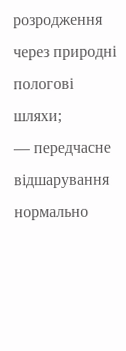розродження через природні пологові шляхи;
— передчасне відшарування нормально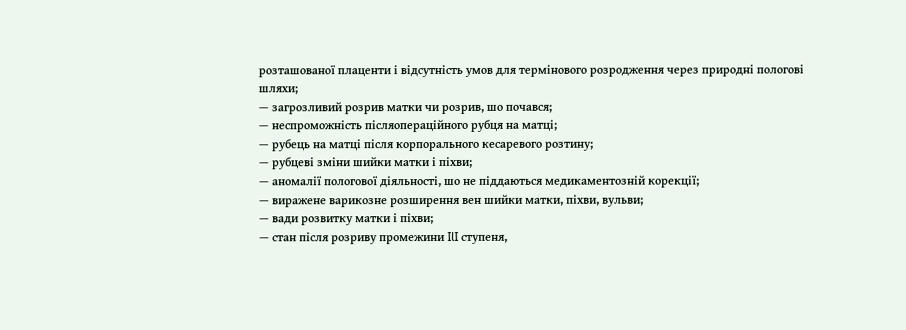розташованої плаценти і відсутність умов для термінового розродження через природні пологові шляхи;
— загрозливий розрив матки чи розрив, шо почався;
— неспроможність післяопераційного рубця на матці;
— рубець на матці після корпорального кесаревого розтину;
— рубцеві зміни шийки матки і піхви;
— аномалії пологової діяльності, шо не піддаються медикаментозній корекції;
— виражене варикозне розширення вен шийки матки, піхви, вульви;
— вади розвитку матки і піхви;
— стан після розриву промежини IlI ступеня,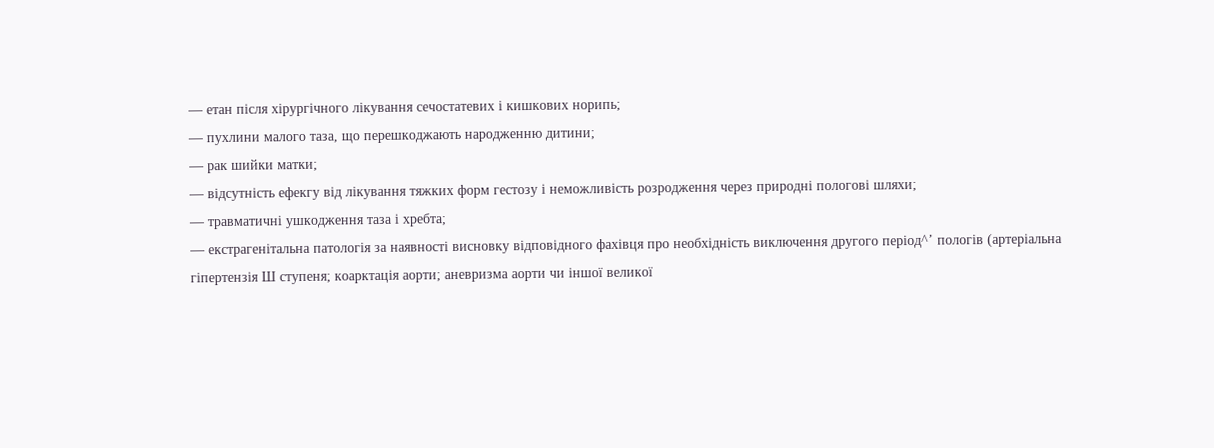— етан після хірургічного лікування сечостатевих і кишкових норипь;
— пухлини малого таза, що перешкоджають народженню дитини;
— рак шийки матки;
— відсутність ефекгу від лікування тяжких форм гестозу і неможливість розродження через природні пологові шляхи;
— травматичні ушкодження таза і хребта;
— екстрагенітальна патологія за наявності висновку відповідного фахівця про необхідність виключення другого період^’ пологів (артеріальна гіпертензія Ш ступеня; коарктація аорти; аневризма аорти чи іншої великої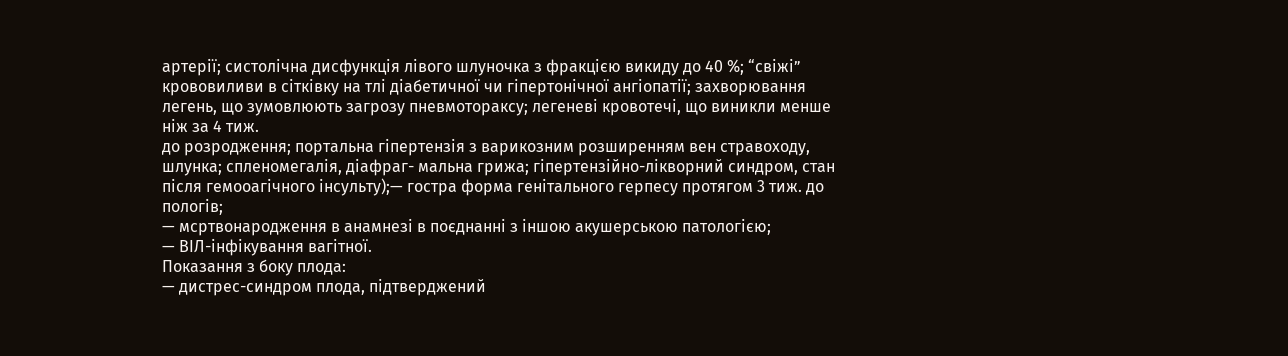артерії; систолічна дисфункція лівого шлуночка з фракцією викиду до 40 %; “свіжі” крововиливи в сітківку на тлі діабетичної чи гіпертонічної ангіопатії; захворювання легень, що зумовлюють загрозу пневмотораксу; легеневі кровотечі, що виникли менше ніж за 4 тиж.
до розродження; портальна гіпертензія з варикозним розширенням вен стравоходу, шлунка; спленомегалія, діафраг- мальна грижа; гіпертензійно-лікворний синдром, стан після гемооагічного інсульту);— гостра форма генітального герпесу протягом 3 тиж. до пологів;
— мсртвонародження в анамнезі в поєднанні з іншою акушерською патологією;
— ВІЛ-інфікування вагітної.
Показання з боку плода:
— дистрес-синдром плода, підтверджений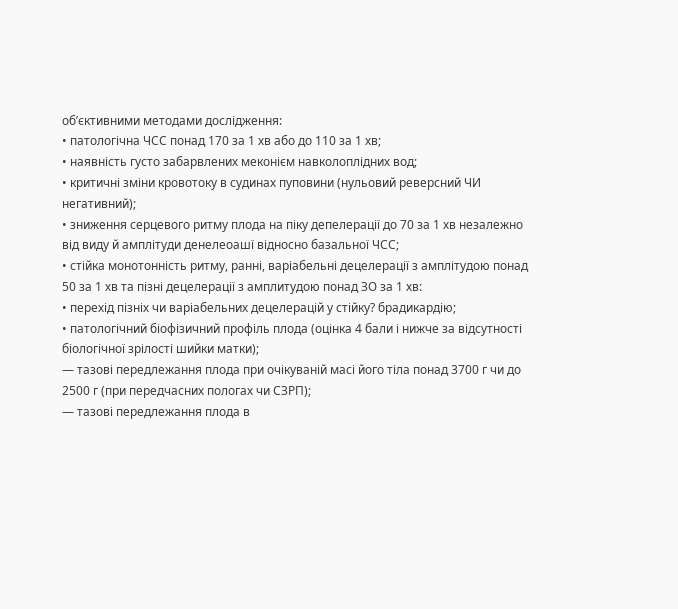об’єктивними методами дослідження:
• патологічна ЧСС понад 170 за 1 хв або до 110 за 1 хв;
• наявність густо забарвлених меконієм навколоплідних вод;
• критичні зміни кровотоку в судинах пуповини (нульовий реверсний ЧИ негативний);
• зниження серцевого ритму плода на піку депелерації до 70 за 1 хв незалежно від виду й амплітуди денелеоашї відносно базальної ЧСС;
• стійка монотонність ритму, ранні, варіабельні децелерації з амплітудою понад 50 за 1 хв та пізні децелерації з амплитудою понад ЗО за 1 хв:
• перехід пізніх чи варіабельних децелерацій у стійку? брадикардію;
• патологічний біофізичний профіль плода (оцінка 4 бали і нижче за відсутності біологічної зрілості шийки матки);
— тазові передлежання плода при очікуваній масі його тіла понад 3700 г чи до 2500 г (при передчасних пологах чи СЗРП);
— тазові передлежання плода в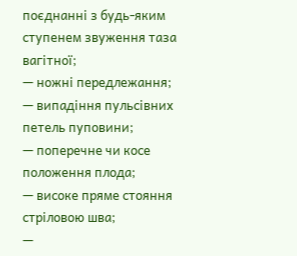поєднанні з будь-яким ступенем звуження таза вагітної;
— ножні передлежання;
— випадіння пульсівних петель пуповини;
— поперечне чи косе положення плода;
— високе пряме стояння стріловою шва;
—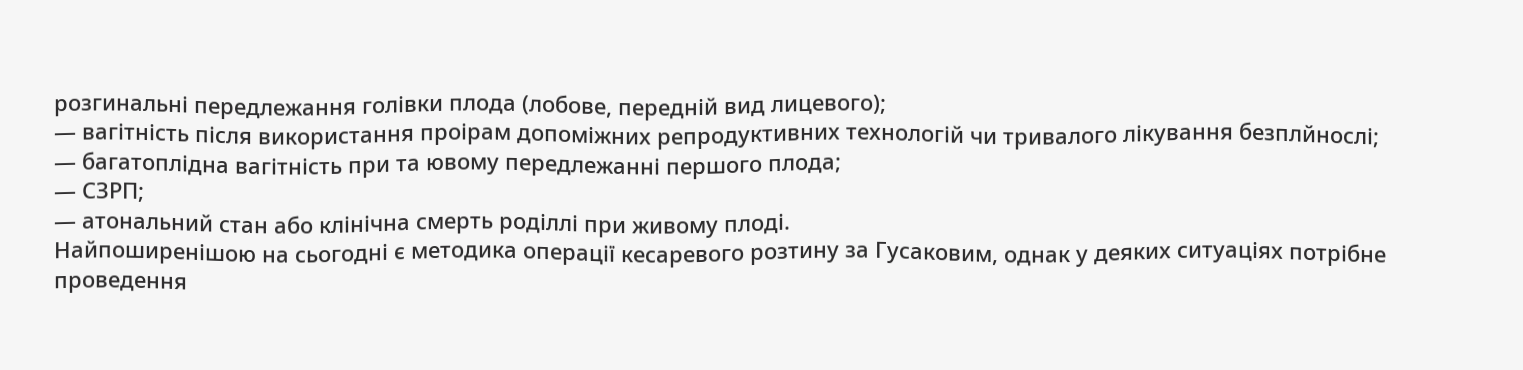розгинальні передлежання голівки плода (лобове, передній вид лицевого);
— вагітність після використання проірам допоміжних репродуктивних технологій чи тривалого лікування безплйнослі;
— багатоплідна вагітність при та ювому передлежанні першого плода;
— СЗРП;
— атональний стан або клінічна смерть роділлі при живому плоді.
Найпоширенішою на сьогодні є методика операції кесаревого розтину за Гусаковим, однак у деяких ситуаціях потрібне проведення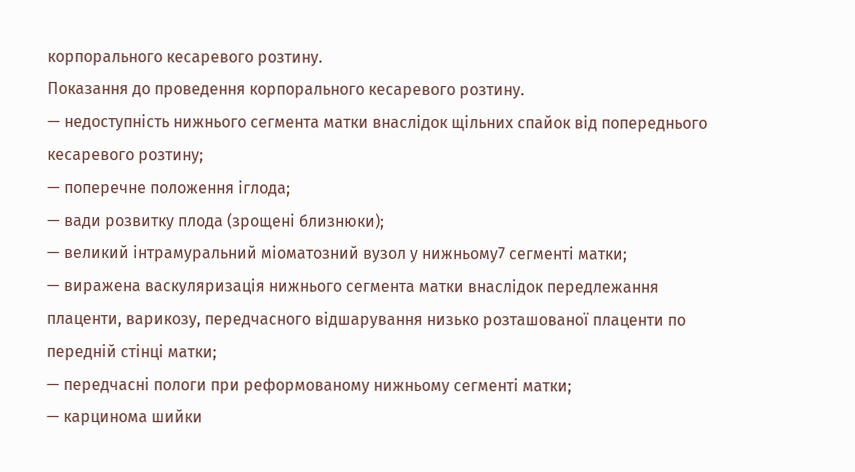корпорального кесаревого розтину.
Показання до проведення корпорального кесаревого розтину.
— недоступність нижнього сегмента матки внаслідок щільних спайок від попереднього кесаревого розтину;
— поперечне положення іглода;
— вади розвитку плода (зрощені близнюки);
— великий інтрамуральний міоматозний вузол у нижньому7 сегменті матки;
— виражена васкуляризація нижнього сегмента матки внаслідок передлежання плаценти, варикозу, передчасного відшарування низько розташованої плаценти по передній стінці матки;
— передчасні пологи при реформованому нижньому сегменті матки;
— карцинома шийки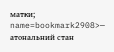матки;
name=bookmark2908>— атональний стан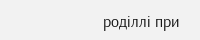роділлі при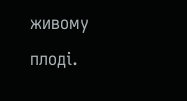живому плоді.